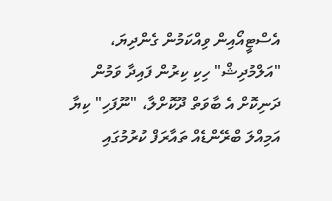އެސްޓީއޯއިން ވިއްކަމުން ގެންދިޔަ، "އަލްމުދިޝް" ހިކި ކިރުން ފައިދާ ވަމުން ދަނިކޮށް އެ ބާވަތް ދޫކޮށްލާ، "ނޫފަހި" ކިޔާ އަމިއްލަ ބްރޭންޑެއް ތައާރަފް ކުރުމުގައި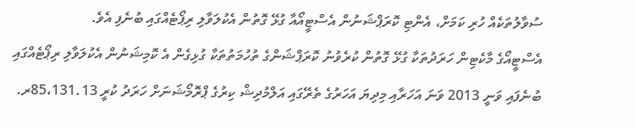ސުވާލުތަކެއް ހުރި ކަމަށް، އެންޓި ކޮރަޕްޝަނުން އެސްޓީއޯއާ ގުޅޭ ގޮތުން އެކުލަވާލި ރިޕޯޓެއްގައި ބުނެފި އެވެ.
އެސްޓީއޯގެ މާކެޓިން ހަރަދުތަކާ ގުޅޭ ގޮތުން ކުރެވުނު ކޮރަޕްޝަންގެ ތުހުމަތުތަކާ ގުޅިގެން އެ ކޮމިޝަނުން އެކުލަވާލި ރިޕޯޓެއްގައި ބުނެފައި ވަނީ 2013 ވަނަ އަހަރާއި މިދިޔަ އަހަރުގެ ތެރޭގައި އަލްމުދިޝް ކިރުގެ ޕްރޮމޯޝަނަށް ހަރަދު ކުރީ 85،131.13ރ.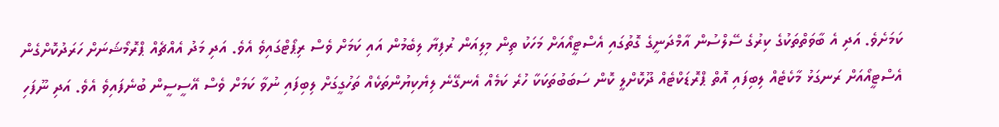ކަމަށެވެ. އަދި އެ ބާވަތްތަކުގެ ކިރުގެ ސޭލްސުން އާމްދަނީގެ ގޮތުގައި އެސްޓީއޯއަށް މަހަކު ތިން މިލިއަން ރުފިޔާ ލިބެމުން އައި ކަމަށް ވެސް ރިޕޯޓްގައިވެ އެވެ. އަދި މަދު އެއްޗެއް ޕްރޮމޯޝަނަށް ހަރަދުކޮށްގެން އެސްޓީއޯއަށް ރަނގަޅު މާކެޓެއް ލިބިފައި އޮތް ޕްރޮޑަކްޓެއް ދޫކޮށްލީ ކޮން ސަބަބުތަކަކާ ހުރެ ކަމެއް އެނގޭނެ ލިޔެކިޔުންތަކެއް ތަހުގީގަށް ލިބިފައި ނުވާ ކަމަށް ވެސް އޭސީސީން ބުނެފައިވެ އެވެ. އަދި ނޫފަހި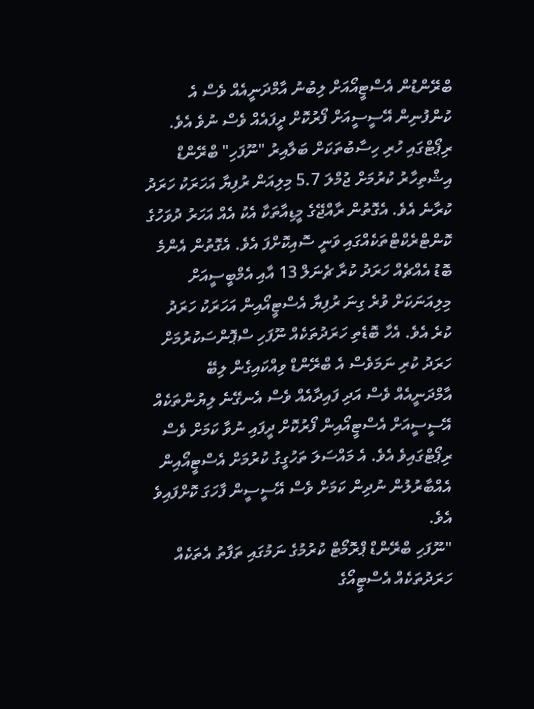ބްރޭންޑުން އެސްޓީއޯއަށް ލިބުނު އާމްދަނީއެއް ވެސް އެ ކުންފުނިން އޭސީސީއަށް ފޯރުކޮށް ދީފައެއް ވެސް ނުވެ އެވެ.
ރިޕޯޓްގައި ހުރި ހިސާބުތަކަށް ބަލާއިރު "ނޫފަހި" ބްރޭންޑް އިޝްތިހާރު ކުރުމަށް ޖުމްލަ 5.7 މިލިއަން ރުފިޔާ އަހަރަކު ހަރަދު ކުރާނެ އެވެ. އެގޮތުން ރާއްޖޭގެ މީޑިއާތަކާ އެކު އެއް އަހަރު ދުވަހުގެ ކޮންޓްރެކްޓްތަކެއްގައި ވަނީ ސޮއިކޮށްފަ އެވެ. އެގޮތުން އެންމެ ބޮޑު އެއްޗެއް ހަރަދު ކުރާ ޗެނަލް 13 އާއި އެމްބީސީއަށް މިލިއަނަކަށް ވުރެ ގިނަ ރުފިޔާ އެސްޓީއޯއިން އަހަރަކު ހަރަދު ކުރެ އެވެ. އެހާ ބޮޑެތި ހަރަދުތަކެއް ނޫފަހި ސްޕޮންސަކުރުމަށް ހަރަދު ކުރި ނަމަވެސް އެ ބްރޭންޑް ވިއްކައިގެން ލިބޭ އާމްދަނީއެއް ވެސް އަދި ފައިދާއެއް ވެސް އެނގޭނެ ލިޔުންތަކެއް އޭސީސީއަށް އެސްޓީއޯއިން ފޯރުކޮށް ދީފައި ނުވާ ކަމަށް ވެސް ރިޕޯޓްގައިވެ އެވެ. އެ މައްސަލަ ތަހުގީގު ކުރުމަށް އެސްޓީއޯއިން އެއްބާރުލުން ނުދިން ކަމަށް ވެސް އޭސީސީން ފާހަގަ ކޮށްފައިވެ އެވެ.
"ނޫފަހި ބްރޭންޑް ޕްރޮމޯޓް ކުރުމުގެ ނަމުގައި ތަފާތު އެތަކެއް ހަރަދުތަކެއް އެސްޓީއޯގެ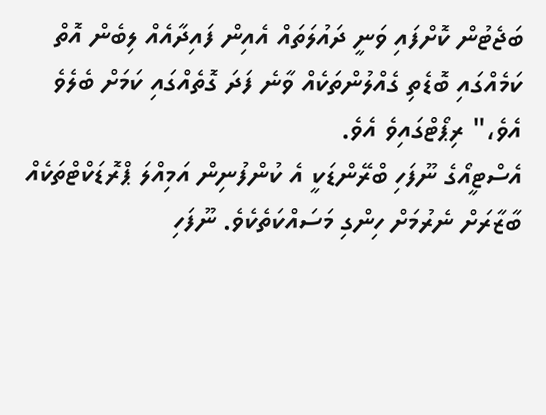ބަޖެޓުން ކޮށްފައި ވަނީ ދައުލަތައް އެއިން ފައިދާއެއް ލިބެން އޮތް ކަމެއްގައި ބޮޑެތި ގެއްލުންތަކެއް ވާނެ ފަދަ ގޮތެއްގައި ކަމަށް ބެލެވެ އެވެ،" ރިޕޯޓްގައިވެ އެވެ.
އެސްޓީއޯގެ ނޫފަހި ބްރޭންޑަކީ އެ ކުންފުނިން އަމިއްލަ ޕްރޮޑަކްޓްތަކެއް ބާޒާރަށް ނެރުމަށް ހިންގި މަސައްކަތެކެވެ. ނޫފަހި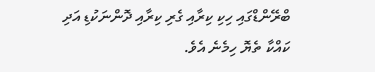ބްރޭންޑްގައި ހިކި ކިރާއި ގެރި ކިރާއި ދޮންނަކުޑި އަދި ކައްކާ ތެޔޮ ހިމެނެ އެވެ.